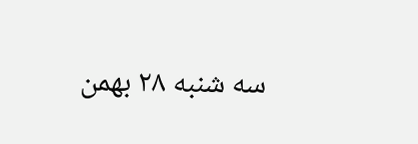سه شنبه ۲۸ بهمن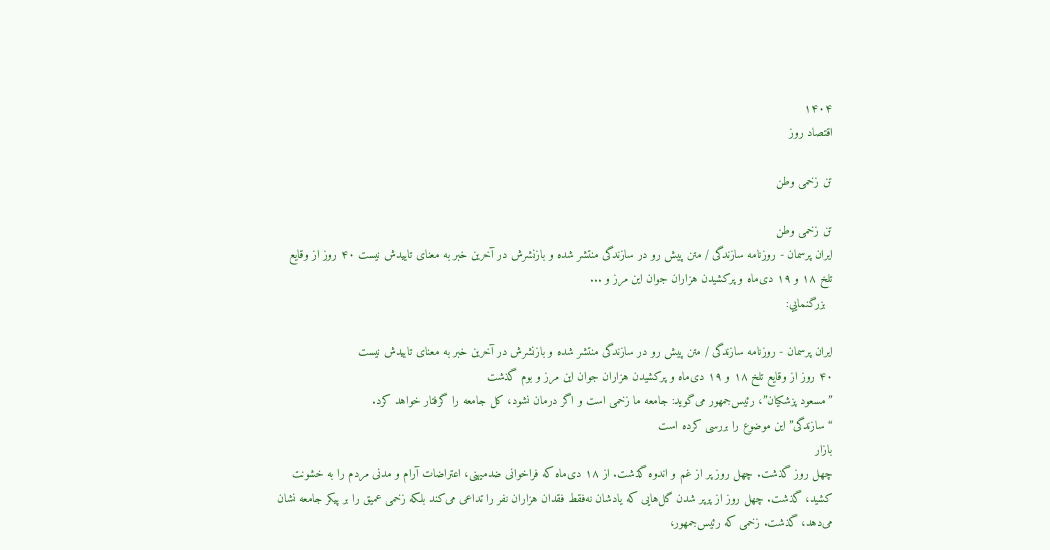۱۴۰۴
اقتصاد روز

تن زخمی وطن

تن زخمی وطن
ایران پرسمان - روزنامه سازندگی / متن پیش رو در سازندگی منتشر شده و بازنشرش در آخرین خبر به معنای تاییدش نیست ۴۰ روز از وقایع تلخ ۱۸ و ۱۹ دی‌ماه و پرکشیدن هزاران جوان این مرز و ...
  بزرگنمايي:

ایران پرسمان - روزنامه سازندگی / متن پیش رو در سازندگی منتشر شده و بازنشرش در آخرین خبر به معنای تاییدش نیست
۴۰ روز از وقایع تلخ ۱۸ و ۱۹ دی‌ماه و پرکشیدن هزاران جوان این مرز و بوم گذشت
”مسعود پزشکیان”، رئیس‌جمهور می‌گوید: جامعه ما زخمی است و اگر درمان نشود، کل جامعه را گرفتار خواهد کرد.
“سازندگی” این موضوع را بررسی کرده است
بازار
چهل روز گذشت. چهل روز پر از غم و اندوه گذشت. از ۱۸ دی‌ماه که فراخوانی ضد‌میهنی، اعتراضات آرام و مدنی مردم را به خشونت کشید، گذشت. چهل روز از پرپر ‌شدن گل‌هایی که یادشان نه‌فقط فقدان هزاران نفر را تداعی می‌کند بلکه زخمی عمیق را بر پیکر جامعه نشان می‌دهد، گذشت. زخمی که رئیس‌جمهور،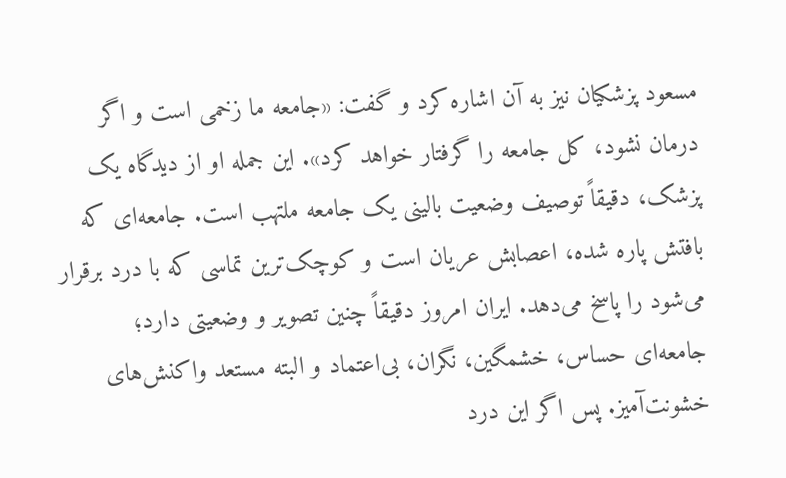مسعود پزشکیان نیز به آن اشاره کرد و گفت: «جامعه ما زخمی است و اگر درمان نشود، کل جامعه را گرفتار خواهد کرد». این جمله او از دیدگاه یک پزشک، دقیقاً توصیف وضعیت بالینی یک جامعه ملتهب است. جامعه‌ای که بافتش پاره شده، اعصابش عریان است و کوچک‌ترین تماسی که با درد برقرار می‌شود را پاسخ می‌دهد. ایران امروز دقیقاً چنین تصویر و وضعیتی دارد؛ جامعه‌ای حساس، خشمگین، نگران، بی‌اعتماد و البته مستعد واکنش‌های خشونت‌آمیز. پس اگر این درد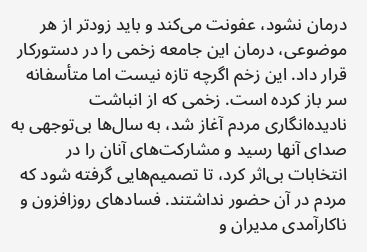درمان نشود، عفونت می‌کند و باید زودتر از هر موضوعی، درمان این جامعه زخمی را در دستورکار قرار داد. این زخم اگرچه تازه نیست اما متأسفانه سر باز کرده است. زخمی که از انباشت نادیده‌انگاری مردم آغاز شد، به سال‌ها بی‌توجهی به صدای آنها رسید و مشارکت‌های آنان را در انتخابات بی‌اثر کرد، تا تصمیم‌هایی گرفته شود که مردم در آن حضور نداشتند. فسادهای روزافزون و ناکارآمدی مدیران و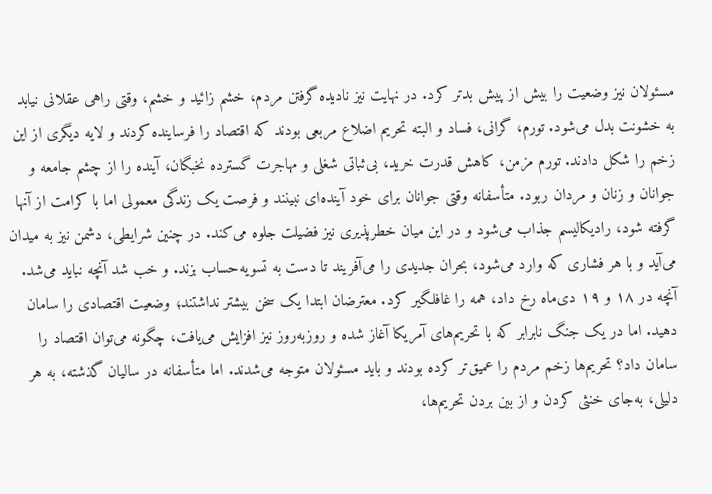مسئولان نیز وضعیت را بیش از پیش بدتر کرد. در نهایت نیز نادیده گرفتن مردم، خشم زائید و خشم، وقتی راهی عقلانی نیابد به خشونت بدل می‌شود. تورم، گرانی، فساد و البته تحریم اضلاع مربعی بودند که اقتصاد را فرساینده کردند و لایه دیگری از این زخم را شکل دادند. تورم مزمن، کاهش قدرت خرید، بی‌ثباتی شغلی و مهاجرت گسترده نخبگان، آینده را از چشم جامعه و جوانان و زنان و مردان ربود. متأسفانه وقتی جوانان برای خود آینده‌ای نبینند و فرصت یک زندگی معمولی اما با کرامت از آنها گرفته شود، رادیکالیسم جذاب می‌شود و در این میان خطرپذیری نیز فضیلت جلوه می‌کند. در چنین شرایطی، دشمن نیز به میدان می‌آید و با هر فشاری که وارد می‌شود، بحران جدیدی را می‌آفریند تا دست به تسویه‌حساب بزند. و خب شد آنچه نباید می‌شد. آنچه در ۱۸ و ۱۹ دی‌ماه رخ داد، همه را غافلگیر کرد. معترضان ابتدا یک سخن بیشتر نداشتند؛ وضعیت اقتصادی را سامان دهید. اما در یک جنگ نابرابر که با تحریم‌های آمریکا آغاز شده و روز‌به‌روز نیز افزایش می‌یافت، چگونه می‌توان اقتصاد را سامان داد؟ تحریم‌ها زخم مردم را عمیق‌تر کرده بودند و باید مسئولان متوجه می‌شدند. اما متأسفانه در سالیان گذشته، به هر دلیلی، به‌جای خنثی کردن و از بین بردن تحریم‌ها،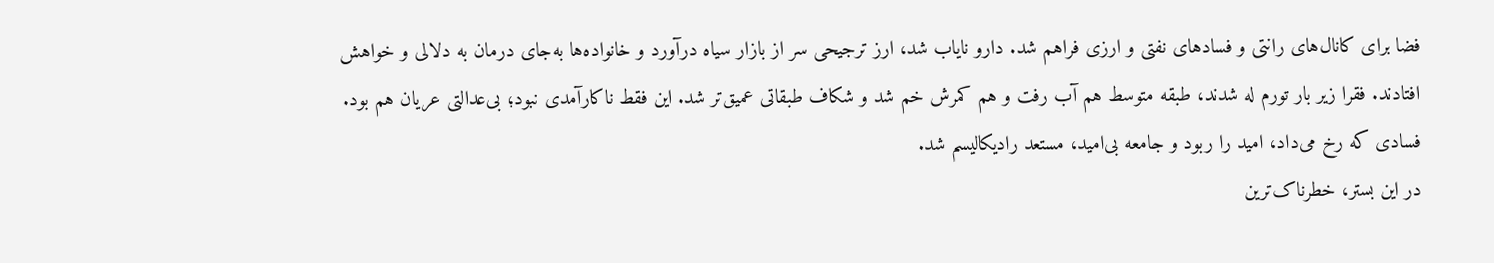فضا برای کانال‌های رانتی و فسادهای نفتی و ارزی فراهم شد. دارو نایاب شد، ارز ترجیحی سر از بازار سیاه درآورد و خانواده‌ها به‌جای درمان به دلالی و خواهش افتادند. فقرا زیر بار تورم له شدند، طبقه متوسط هم آب رفت و هم کمرش خم شد و شکاف طبقاتی عمیق‌تر شد. این فقط ناکارآمدی نبود؛ بی‌عدالتی عریان هم بود. فسادی که رخ می‌داد، امید را ربود و جامعه بی‌امید، مستعد رادیکالیسم شد.
در این بستر، خطرناک‌ترین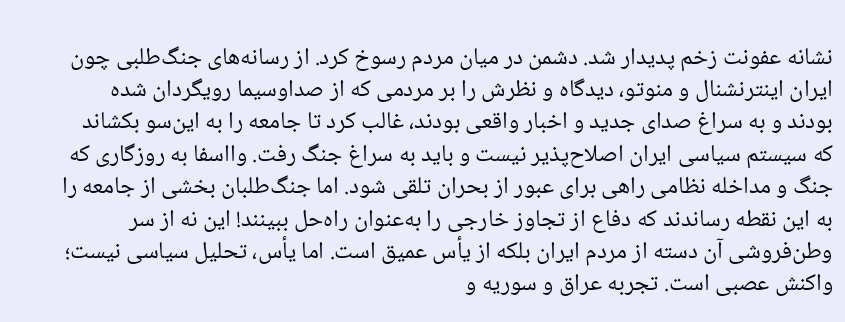نشانه عفونت زخم پدیدار شد. دشمن در میان مردم رسوخ کرد. از رسانه‌های جنگ‌طلبی چون ایران اینترنشنال و منوتو، دیدگاه و نظرش را بر مردمی که از صداوسیما رویگردان شده بودند و به سراغ صدای جدید و اخبار واقعی بودند، غالب کرد تا جامعه را به این‌سو بکشاند که سیستم سیاسی ایران اصلاح‌پذیر نیست و باید به سراغ جنگ رفت. وااسفا به روزگاری که جنگ و مداخله نظامی راهی برای عبور از بحران تلقی شود. اما جنگ‌طلبان بخشی از جامعه را به این نقطه‌ رساندند که دفاع از تجاوز خارجی را به‌عنوان راه‌حل ‌ببینند! این نه از سر وطن‌فروشی آن ‌دسته از مردم ایران بلکه از یأس عمیق است. اما یأس، تحلیل سیاسی نیست؛ واکنش عصبی است. تجربه عراق و سوریه و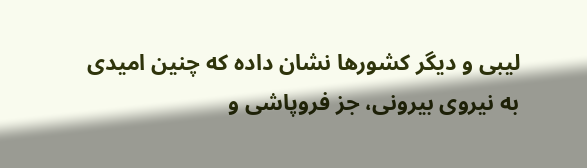لیبی و دیگر کشورها نشان داده که چنین امیدی به نیروی بیرونی، جز فروپاشی و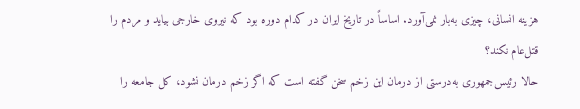هزینه انسانی، چیزی به‌بار نمی‌آورد. اساساً در تاریخ ایران در کدام دوره بود که نیروی خارجی بیاید و مردم را قتل‌عام نکند؟
حالا رئیس‌جمهوری به‌درستی از درمان این زخم سخن گفته است که اگر زخم درمان نشود، کل جامعه را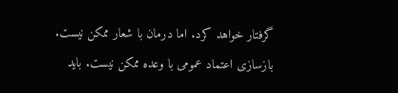گرفتار خواهد کرد. اما درمان با شعار ممکن نیست. بازسازی اعتماد عمومی با وعده ممکن نیست. باید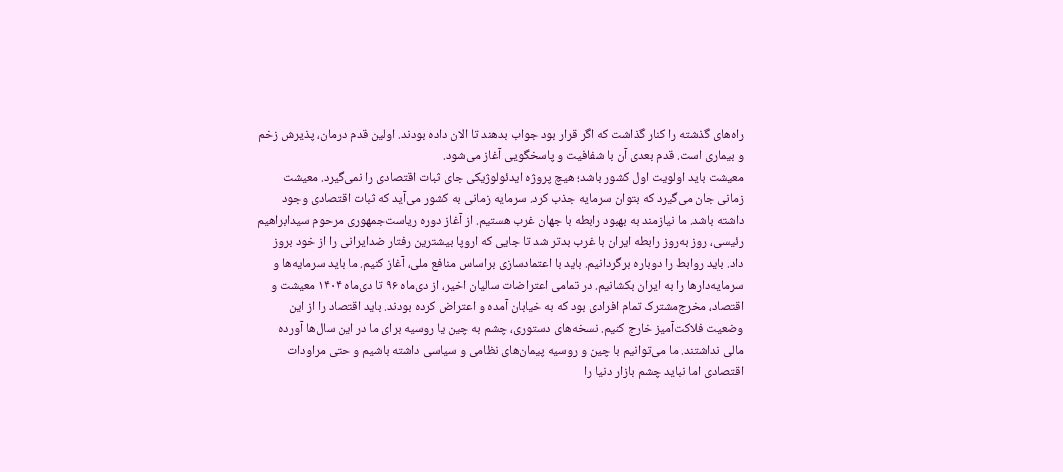راه‌های گذشته را کنار گذاشت که اگر قرار بود جواب بدهند تا الان داده بودند. اولین قدم درمان، پذیرش زخم و بیماری است. قدم بعدی آن با شفافیت و پاسخگویی آغاز می‌شود.
معیشت باید اولویت اول کشور باشد؛ هیچ پروژه ایدئولوژیکی جای ثبات اقتصادی را نمی‌گیرد. معیشت زمانی جان می‌گیرد که بتوان سرمایه جذب کرد. سرمایه زمانی به کشور می‌آید که ثبات اقتصادی وجود داشته باشد. ما نیازمند به بهبود رابطه با جهان غرب هستیم. از آغاز دوره ریاست‌جمهوری مرحوم سید‌ابراهیم رئیسی، روز به‌روز رابطه ایران با غرب بدتر شد تا جایی ‌که اروپا بیشترین رفتار ضد‌ایرانی را از خود بروز داد. باید روابط را دوباره برگردانیم. باید با اعتمادسازی بر‌اساس منافع ملی، آغاز کنیم. ما باید سرمایه‌ها و سرمایه‌دارها را به ایران بکشانیم. در تمامی اعتراضات سالیان اخیر، از دی‌ماه ۹۶ تا دی‌ماه ۱۴۰۴ معیشت و اقتصاد، مخرج‌مشترک تمام افرادی بود که به خیابان آمده و اعتراض کرده بودند. باید اقتصاد را از این وضعیت فلاکت‌آمیز خارج کنیم. نسخه‌های دستوری، چشم به چین یا روسیه برای ما در این سال‌ها آورده مالی نداشتند. ما می‌توانیم با چین و روسیه پیمان‌های نظامی و سیاسی داشته باشیم و حتی مراودات اقتصادی اما نباید چشم بازار دنیا را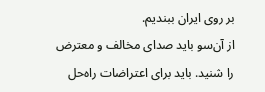بر روی ایران ببندیم.
از آن‌سو باید صدای مخالف و معترض را شنید. باید برای اعتراضات راه‌حل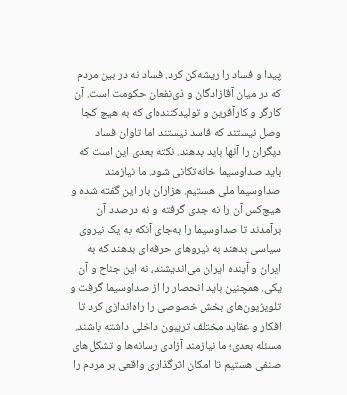پیدا و فساد را ریشه‌کن کرد. فساد نه در بین مردم که در میان آقازادگان و ذی‌نفعان حکومت است. آن کارگر و کارآفرین و تولیدکننده‌ای که به هیچ کجا وصل نیستند که فاسد نیستند اما تاوان فساد دیگران را آنها باید بدهند. نکته بعدی این است که باید صداوسیما خانه‌تکانی شود. ما نیازمند صداوسیما ملی هستیم. هزاران بار این گفته شده و هیچ‌کس آن را نه جدی گرفته و نه درصدد آن برآمدند تا صداوسیما را به‌جای آنکه به یک نیروی سیاسی بدهند به نیروهای حرفه‌ای بدهند که به ایران و آینده ایران می‌اندیشند، نه این جناح و آن یکی. همچنین باید انحصار را از صداوسیما گرفت و تلویزیون‌های بخش خصوصی را راه‌اندازی کرد تا افکار و عقاید مختلف تریبون داخلی داشته باشند. مسئله بعدی؛ ما نیازمند آزادی رسانه‌ها و تشکل‌های صنفی هستیم تا امکان اثرگذاری واقعی بر مردم را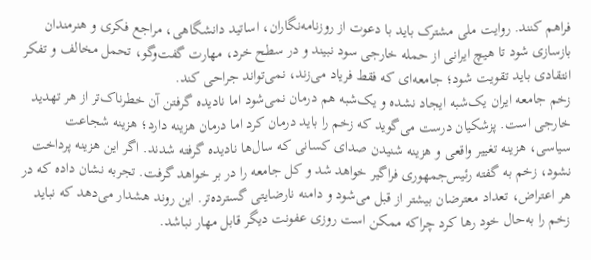فراهم ‌کنند. روایت ملی مشترک باید با دعوت از روزنامه‌نگاران، اساتید دانشگاهی، مراجع فکری و هنرمندان بازسازی شود تا هیچ ایرانی از حمله خارجی سود نبیند و در سطح خرد، مهارت گفت‌وگو، تحمل مخالف و تفکر انتقادی باید تقویت شود؛ جامعه‌ای که فقط فریاد می‌زند، نمی‌تواند جراحی کند.
زخم جامعه ایران یک‌شبه ایجاد نشده و یک‌شبه هم درمان نمی‌شود اما نادیده گرفتن آن خطرناک‌تر از هر تهدید خارجی است. پزشکیان درست می‌گوید که زخم را باید درمان کرد اما درمان هزینه دارد؛ هزینه شجاعت سیاسی، هزینه تغییر واقعی و هزینه شنیدن صدای کسانی‌ که سال‌ها نادیده گرفته شدند. اگر این هزینه پرداخت نشود، زخم به گفته رئیس‌جمهوری فراگیر خواهد شد و کل جامعه را در بر خواهد گرفت. تجربه نشان داده که در هر اعتراض، تعداد معترضان بیشتر از قبل می‌شود و دامنه نارضایتی گسترده‌تر. این روند هشدار می‌دهد که نباید زخم را به‌حال خود رها کرد چرا‌که ممکن است روزی عفونت دیگر قابل مهار نباشد.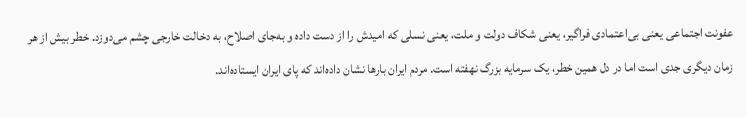عفونت اجتماعی یعنی بی‌اعتمادی فراگیر، یعنی شکاف دولت و ملت، یعنی نسلی که امیدش را از دست داده و به‌جای اصلاح، به دخالت خارجی چشم می‌دوزد. خطر بیش از هر زمان دیگری جدی است اما در دل همین خطر، یک سرمایه بزرگ نهفته است. مردم ایران بارها نشان داده‌اند که پای ایران ایستاده‌اند.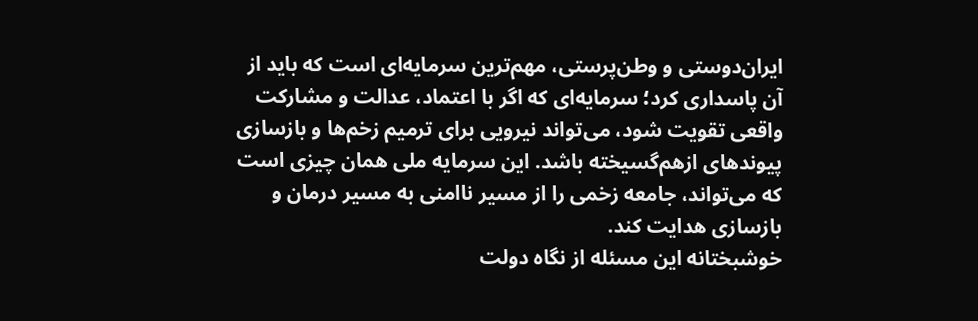ایران‌دوستی و وطن‌پرستی، مهم‌ترین سرمایه‌ای است که باید از آن پاسداری کرد؛ سرمایه‌ای که اگر با اعتماد، عدالت و مشارکت واقعی تقویت شود، می‌تواند نیرویی برای ترمیم زخم‌ها و بازسازی پیوندهای ازهم‌گسیخته باشد. این سرمایه ملی همان چیزی است که می‌تواند، جامعه زخمی را از مسیر ناامنی به مسیر درمان و بازسازی هدایت کند.
خوشبختانه این مسئله از نگاه دولت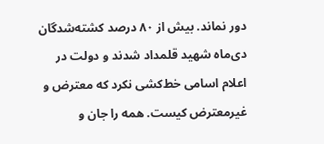دور نماند. بیش از ۸۰ درصد کشته‌شدگان دی‌ماه شهید قلمداد شدند و دولت در اعلام اسامی خط‌کشی نکرد که معترض و غیرمعترض کیست. همه را جان و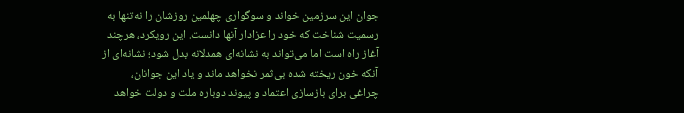جوان این سرزمین خواند و سوگواری چهلمین روزشان را نه‌تنها به رسمیت شناخت که خود را عزادار آنها دانست. این رویکرد، هرچند آغاز راه است اما می‌تواند به نشانه‌ای همدلانه بدل شود؛ نشانه‌ای از آنکه خون ریخته ‌شده بی‌ثمر نخواهد ماند و یاد این جوانان، چراغی برای بازسازی اعتماد و پیوند دوباره ملت و دولت خواهد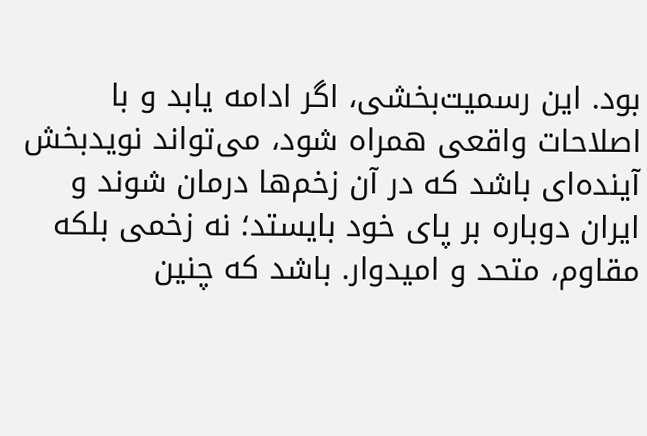بود. این رسمیت‌بخشی، اگر ادامه یابد و با اصلاحات واقعی همراه شود، می‌تواند نویدبخش آینده‌ای باشد که در آن زخم‌ها درمان شوند و ایران دوباره بر پای خود بایستد؛ نه زخمی بلکه مقاوم، متحد و امیدوار. باشد که چنین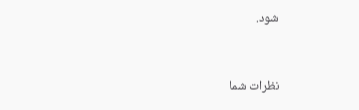شود.


نظرات شما